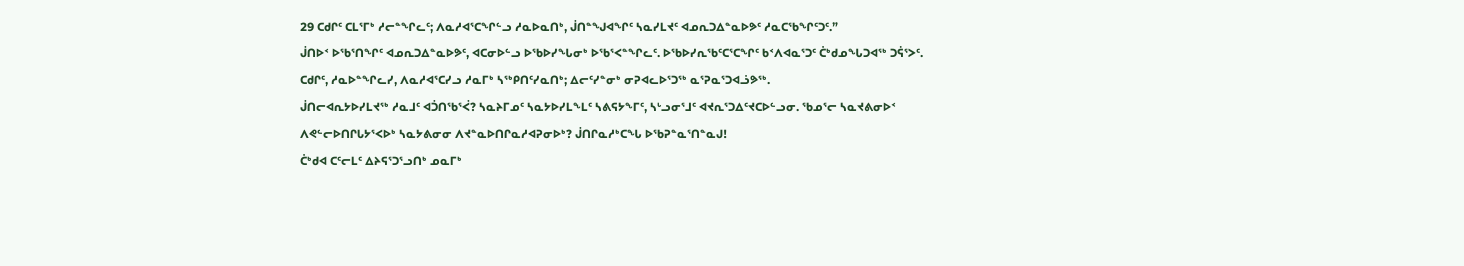29 ᑕᑯᒋᑦ ᑕᒪᕐᒥᒃ ᓱᓕᓐᖏᓚᑦ; ᐱᓇᓱᐊᕐᑕᖏᓪᓗ ᓱᓇᐅᓇᑎᒃ, ᒎᑎᓐᖑᐊᖏᑦ ᓴᓇᓯᒪᔪᑦ ᐊᓄᕆᑐᐃᓐᓇᐅᕗᑦ ᓱᓇᑕᖃᖏᑦᑐᑦ.”
ᒎᑎᐅᑉ ᐅᖃᕐᑎᖏᑦ ᐊᓄᕆᑐᐃᓐᓇᐅᕗᑦ, ᐊᑕᓂᐅᓪᓗ ᐅᖃᐅᓯᖓᓂᒃ ᐅᖃᕐᐸᓐᖏᓚᑦ. ᐅᖃᐅᓯᕆᖃᑦᑕᕐᑕᖏᑦ ᑲᑉᐱᐊᓇᕐᑐᑦ ᑖᒃᑯᓄᖓᑐᐊᖅ ᑐᕌᕐᐳᑦ.
ᑕᑯᒋᑦ, ᓱᓇᐅᓐᖏᓚᓯ, ᐱᓇᓱᐊᕐᑕᓯᓗ ᓱᓇᒥᒃ ᓴᖅᑭᑎᑦᓯᓇᑎᒃ; ᐃᓕᑦᓯᓐᓂᒃ ᓂᕈᐊᓚᐅᕐᑐᖅ ᓇᕐᕈᓇᕐᑐᐊᓘᕗᖅ.
ᒎᑎᓕᐊᕆᔭᐅᓯᒪᔪᖅ ᓱᓇᒧᑦ ᐊᑑᑎᖃᕐᐹ? ᓴᓇᔨᒥᓄᑦ ᓴᓇᔭᐅᓯᒪᖕᒪᑦ ᓴᕕᕋᔭᖕᒥᑦ, ᓴᒡᓗᓂᕐᒧᑦ ᐊᔪᕆᕐᑐᐃᑦᔪᑕᐅᓪᓗᓂ. ᖃᓄᕐᓕ ᓴᓇᔪᕕᓂᐅᑉ ᐱᕙᓪᓕᐅᑎᒋᒐᔭᕐᐸᐅᒃ ᓴᓇᔭᕕᓂᓂ ᐱᔪᓐᓇᐅᑎᒋᓇᓱᐊᕈᓂᐅᒃ? ᒎᑎᒋᓇᓱᒃᑕᖓ ᐅᖃᕈᓐᓇᕐᑎᓐᓇᒍ!
ᑖᒃᑯᐊ ᑕᑦᓕᒪᑦ ᐃᔨᕋᕐᑐᕐᓗᑎᒃ ᓄᓇᒥᒃ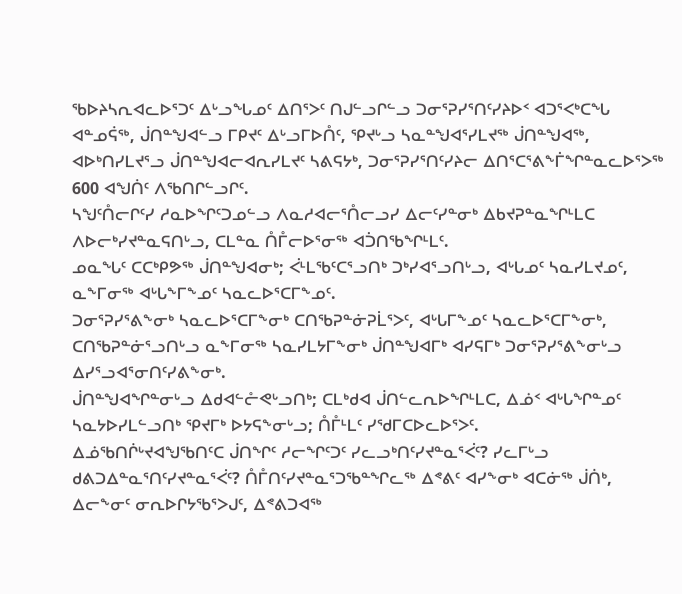ᖃᐅᔨᓴᕆᐊᓚᐅᕐᑐᑦ ᐃᒡᓗᖓᓄᑦ ᐃᑎᕐᐳᑦ ᑎᒍᓪᓗᒋᓪᓗ ᑐᓂᕐᕈᓯᕐᑎᑦᓯᔨᐅᑉ ᐊᑐᕐᐸᒃᑕᖓ ᐊᓐᓄᕌᖅ, ᒎᑎᓐᖑᐊᓪᓗ ᒥᑭᔪᑦ ᐃᒡᓗᒥᐅᑍᑦ, ᕿᔪᒡᓗ ᓴᓇᓐᖑᐊᕐᓯᒪᔪᖅ ᒎᑎᓐᖑᐊᖅ, ᐊᐅᒃᑎᓯᒪᔪᕐᓗ ᒎᑎᓐᖑᐊᓕᐊᕆᓯᒪᔪᑦ ᓴᕕᕋᔭᒃ, ᑐᓂᕐᕈᓯᕐᑎᑦᓯᔨᓕ ᐃᑎᕐᑕᕐᕕᖕᒦᖏᓐᓇᓚᐅᕐᐳᖅ 600 ᐊᖑᑏᑦ ᐱᖃᑎᒋᓪᓗᒋᑦ.
ᓴᖑᑦᑍᓕᒋᑦᓯ ᓱᓇᐅᖏᑦᑐᓄᓪᓗ ᐱᓇᓱᐊᓕᕐᑍᓕᓗᓯ ᐃᓕᑦᓯᓐᓂᒃ ᐃᑲᔪᕈᓐᓇᖏᒻᒪᑕ ᐱᐅᓕᒃᓯᔪᓐᓇᕋᑎᒡᓗ, ᑕᒪᓐᓇ ᑍᒤᓕᐅᕐᓂᖅ ᐊᑑᑎᖃᖏᒻᒪᑦ.
ᓄᓇᖓᑦ ᑕᑕᒃᑭᕗᖅ ᒎᑎᓐᖑᐊᓂᒃ; ᐹᒻᒪᖃᑦᑕᕐᓗᑎᒃ ᑐᒃᓯᐊᕐᓗᑎᒡᓗ, ᐊᒡᒐᓄᑦ ᓴᓇᓯᒪᔪᓄᑦ, ᓇᖕᒥᓂᖅ ᐊᒡᒐᖕᒥᖕᓄᑦ ᓴᓇᓚᐅᕐᑕᒥᖕᓄᑦ.
ᑐᓂᕐᕈᓯᕐᕕᖕᓂᒃ ᓴᓇᓚᐅᕐᑕᒥᖕᓂᒃ ᑕᑎᖃᕈᓐᓃᕈᒫᕐᐳᑦ, ᐊᒡᒐᒥᖕᓄᑦ ᓴᓇᓚᐅᕐᑕᒥᖕᓂᒃ, ᑕᑎᖃᕈᓐᓃᕐᓗᑎᒡᓗ ᓇᖕᒥᓂᖅ ᓴᓇᓯᒪᔭᒥᖕᓂᒃ ᒎᑎᓐᖑᐊᒥᒃ ᐊᓯᕋᒥᒃ ᑐᓂᕐᕈᓯᕐᕕᖕᓂᒡᓗ ᐃᓯᕐᓗᐊᕐᓂᑎᑦᓯᕕᖕᓂᒃ.
ᒎᑎᓐᖑᐊᖏᓐᓂᒡᓗ ᐃᑯᐊᓪᓔᕙᒡᓗᑎᒃ; ᑕᒪᒃᑯᐊ ᒎᑎᓪᓚᕆᐅᖏᒻᒪᑕ, ᐃᓅᑉ ᐊᒡᒐᖏᓐᓄᑦ ᓴᓇᔭᐅᓯᒪᓪᓗᑎᒃ ᕿᔪᒥᒃ ᐅᔭᕋᖕᓂᒡᓗ; ᑍᒤᒻᒪᑦ ᓯᖁᒥᑕᐅᓚᐅᕐᐳᑦ.
ᐃᓅᖃᑎᒌᒡᔪᐊᖑᖃᑎᑦᑕ ᒎᑎᖏᑦ ᓱᓕᖏᑦᑐᑦ ᓯᓚᓗᒃᑎᑦᓯᔪᓐᓇᕐᐹᑦ? ᓯᓚᒥᒡᓗ ᑯᕕᑐᐃᓐᓇᕐᑎᑦᓯᔪᓐᓇᕐᐹᑦ? ᑍᒤᑎᑦᓯᔪᓐᓇᕐᑐᖃᓐᖏᓚᖅ ᐃᕝᕕᑦ ᐊᓯᖕᓂᒃ ᐊᑕᓃᖅ ᒎᑏᒃ, ᐃᓕᖕᓂᑦ ᓂᕆᐅᒋᔭᖃᕐᐳᒍᑦ, ᐃᕝᕕᑐᐊᖅ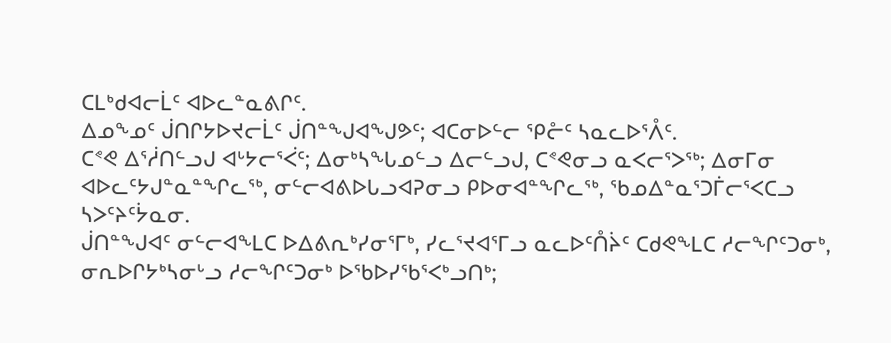ᑕᒪᒃᑯᐊᓕᒫᑦ ᐊᐅᓚᓐᓇᕕᒋᑦ.
ᐃᓄᖕᓄᑦ ᒎᑎᒋᔭᐅᔪᓕᒫᑦ ᒎᑎᓐᖑᐊᖑᕗᑦ; ᐊᑕᓂᐅᓪᓕ ᕿᓔᑦ ᓴᓇᓚᐅᕐᐰᑦ.
ᑕᕝᕙ ᐃᕐᓲᑎᓪᓗᒍ ᐊᒡᔭᓕᕐᐹᑦ; ᐃᓂᒃᓴᖓᓄᓪᓗ ᐃᓕᓪᓗᒍ, ᑕᕝᕙᓂᓗ ᓇᐸᓕᕐᐳᖅ; ᐃᓂᒥᓂ ᐊᐅᓚᑦᔭᒍᓐᓇᓐᖏᓚᖅ, ᓂᓪᓕᐊᕕᐅᒐᓗᐊᕈᓂᓗ ᑭᐅᓂᐊᓐᖏᓚᖅ, ᖃᓄᐃᓐᓇᕐᑐᒦᓕᕐᐸᑕᓗ ᓴᐳᑦᔨᑦᔮᓇᓂ.
ᒎᑎᓐᖑᐊᑦ ᓂᓪᓕᐊᖕᒪᑕ ᐅᐃᕕᕆᒃᓯᓂᕐᒥᒃ, ᓯᓚᕐᔪᐊᕐᒥᓗ ᓇᓚᐅᑦᑍᔩᑦ ᑕᑯᕙᖕᒪᑕ ᓱᓕᖏᑦᑐᓂᒃ, ᓂᕆᐅᒋᔭᒃᓴᓂᒡᓗ ᓱᓕᖏᑦᑐᓂᒃ ᐅᖃᐅᓯᖃᕐᐸᒃᓗᑎᒃ;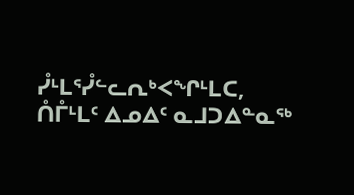ᓮᒻᒪᕐᓮᓪᓚᕆᒃᐸᖏᒻᒪᑕ, ᑍᒤᒻᒪᑦ ᐃᓄᐃᑦ ᓇᒧᑐᐃᓐᓇᖅ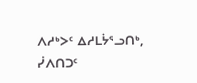ᐱᓱᒃᐳᑦ ᐃᓱᒪᔮᕐᓗᑎᒃ, ᓰᐱᑎᑐᑦ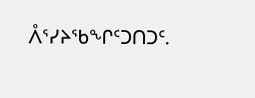ᐰᕐᓯᔨᖃᖏᑦᑐᑎᑐᑦ.